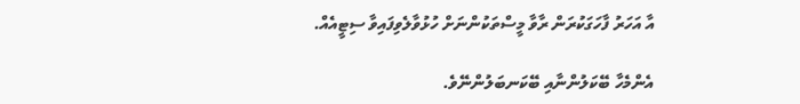އާ އަހަރު ފާހަގަކުރަން ރާވާ މީސްތަކުންނަށް ހުޅުވާލެވިފައިވާ ސިޓީއެއް.

އެންމެހާ ބޭކަލުންނާއި ބޭކަނބަލުންނޭވެ.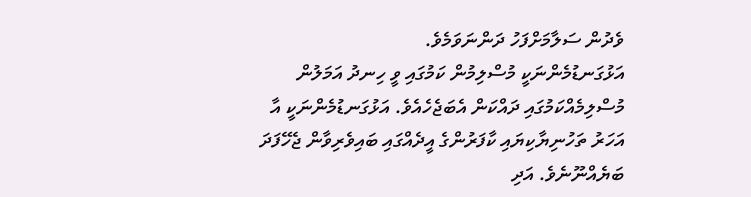ވެދުން ސަލާމަށްފަހު ދަންނަވަމެވެ.
އަޅުގަނޑުމެންނަކީ މުސްލިމުން ކަމުގައި ވީ ހިނދު އަމަލުން މުސްލިމެއްކަމުގައި ދައްކަން އެބަޖެހެއެވެ. އަޅުގަނޑުމެންނަކީ އާ އަހަރު ތަހުނިޔާކިޔައި ކާފަރުންގެ އީދެއްގައި ބައިވެރިވާން ޖެހޭފަދަ ބަޔެއްނޫނެވެ. އަދި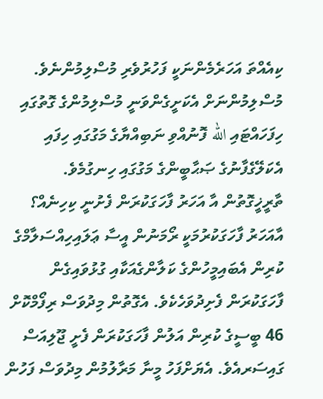ކިއެއްތަ އަހަރެމެންނަކީ ފަހުރުވެރި މުސްލިމުންނެވެ. މުސްލިމުންނަށް އެކަށީގެންވަނީ މުސްލިމުންގެ ގޮތުގައި ހިފަހައްޓައި الله ފޮނުއްވި ނަބިއްޔާގެ މަގުގައި ހިފައި އެކަލޭގެފާނުގެ ޞަޙާބީންގެ މަގުގައި ހިނގުމެވެ.
ތާރީޚީގޮތުން އާ އަހަރު ފާހަގަކުރަން ފެށުނީ ކިހިނެއް؟
އާއަހަރު ފާހަގަކުރުމަކީ ރޯމަނުން އީސާ ޢަލައިހިއްސަލާމްގެ ކުރިން އެބައިމީހުންގެ ކަލާންގެއަކާއި ގުޅުވައިގެން ފާހަގަކުރަން ފެށިދުވަހެކެވެ. އެގޮތުން މިދުވަސް ރިފޯމްކޮށް 46 ބީސީގެ ކުރިން އަލުން ފާހަގަކުރަން ފެށީ ޖޫލިއަސް ގައިސަރއެވެ. އެޔަށްފަހު މީނާ މަރާލުމުން މިދުވަސް ފަހުން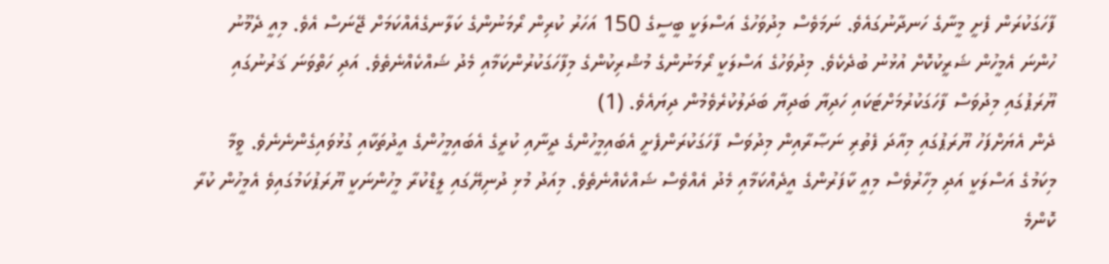ފާހަގަކުރަން ފެށީ މީނާގެ ހަނދާނުގައެވެ. ނަމަވެސް މިދުވަހުގެ އަސްލަކީ ބީސީގެ 150 އަހަރު ކުރިން ރޯމަނުންގެ ކަލާނގެއެއްކަމަށް ޖޭނަސް އެވެ. މިއީ ދެމޫނު ހުންނަ އެމީހުން ޝަރީކުކޮށް އުޅުނު ބުދެކެވެ. މިދުވަހުގެ އަސްލަކީ ރޯމަނުންގެ މުޝްރިކުންގެ މިފާހަގަކުރުންކަމާއި މެދު ޝައްކެއްނެތެވެ. އަދި ހަތްވަނަ ޤަރުނުގައި ޔޫރަޕުގައި މިދުވަސް ފާހަގަކުރުމަށްޓަކައި ހަދިޔާ ބަދިޔާ ބަދަލުކުރެވެމުން ދިޔައެވެ. (1)
ދެން އެޔަށްފަހު ޔޫރަޕުގައި މިއާދަ ފެތުރި ނަޞާރާއިން މިދުވަސް ފާހަގަކުރަންފެށީ އެބައިމީހުންގެ ދީނާއި ކުރީގެ އެބައިމީހުންގެ އީދުތަކާއި ގުޅުވައިގެންނެނެވެ. ވީމާ މިކަމުގެ އަސްލަކީ އަދި މިހާރުވެސް މިއީ ކާފަރުންގެ އީދެއްކަމާއި މެދު އެއްވެސް ޝައްކެއްނެތެވެ. މިއަދު މުޅި ދުނިޔޭގައި ލީޑްކުރާ މީހުންނަކީ ޔޫރަޕުކަމުގައިވެ އެމީހުން ކުރާ ކޮންމެ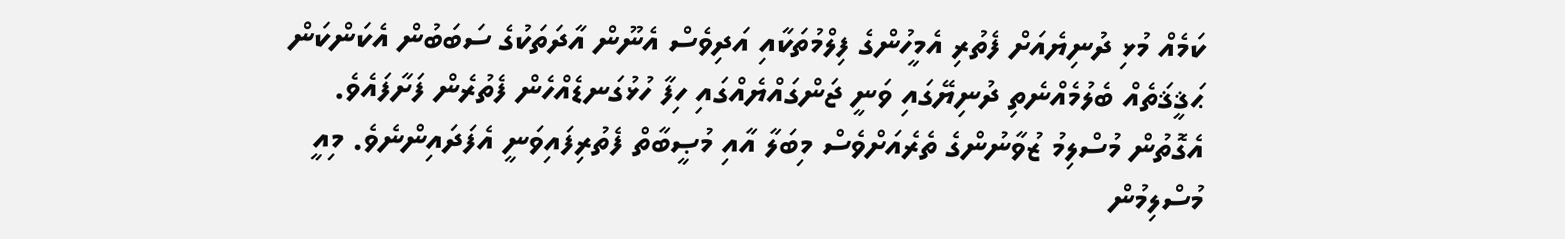ކަމެއް މުޅި ދުނިޔެއަށް ފެތުރި އެމީހުންގެ ފިލްމުތަކާއި އަދިވެސް އެނޫން އާދަތަކުގެ ސަބަބުން އެކަންކަން ޙަޤީޤަތެއް ބެލުމެއްނެތި ދުނިޔޭގައި ވަނީ ޖަންގައްޔެއްގައި ހިފާ ހުޅުގަނޑެއްހެން ފެތުރެން ފަށާފައެވެ. އެގޮތުން މުސްލިމު ޒުވާނުންގެ ތެރެއަށްވެސް މިބަލާ އާއި މުޞީބާތް ފެތުރިފައިވަނީ އެފަދައިންނެވެ. މިއީ މުސްލިމުން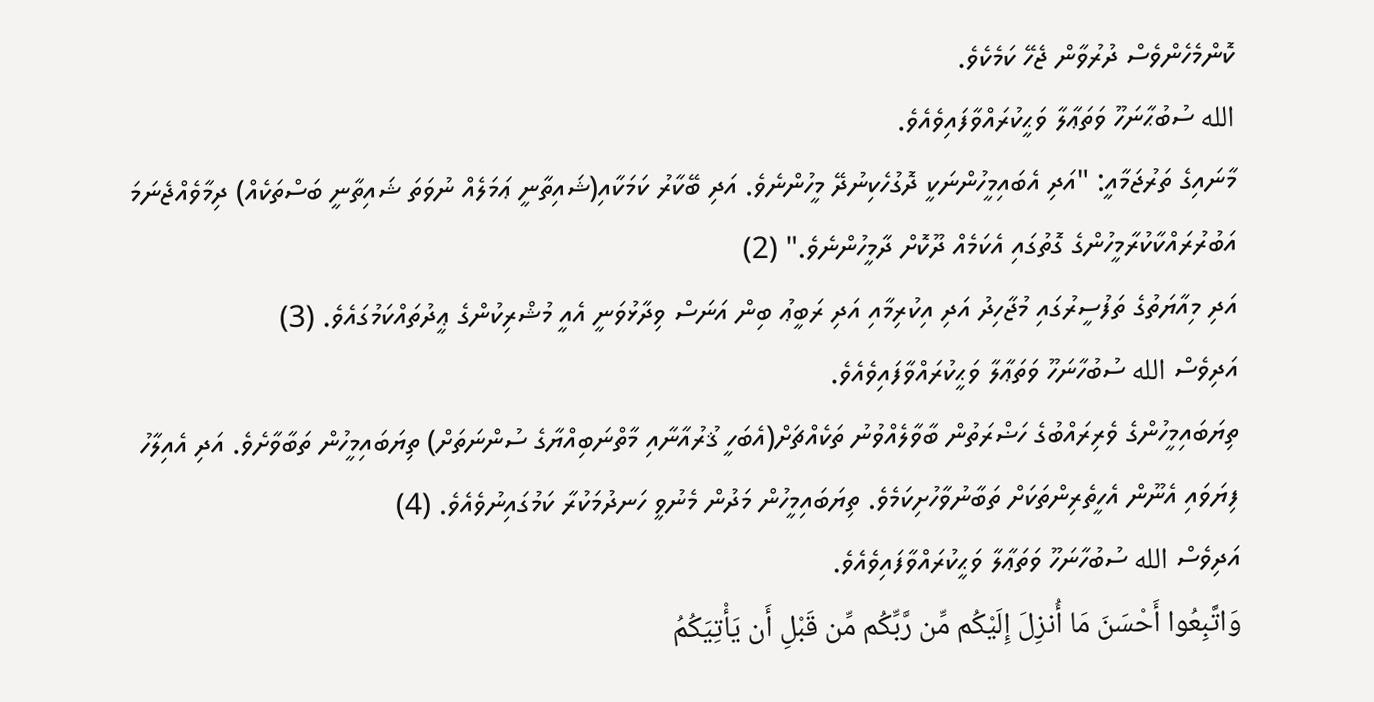ކޮންމެހެންވެސް ދުރުވާން ޖެހޭ ކަމެކެވެ.
الله ސުބުޙާނަހޫ ވަތަޢާލާ ވަޙީކުރައްވާފައިވެއެވެ.
މާނައިގެ ތަރުޖަމާއީ: "އަދި އެބައިމީހުންނަކީ ދޮގުހެކިނުދޭ މީހުންނެވެ. އަދި ބޭކާރު ކަމަކާއި(ޝައިތާނީ ޢަމަލެއް ނުވަތަ ޝައިތާނީ ބަސްތަކެއް) ދިމާވެއްޖެނަމަ އަބުރުރައްކާކުރާމީހުންގެ ގޮތުގައި އެކަމެއް ދޫކޮށް ދާމީހުންނެވެ." (2)
އަދި މިއާޔަތުގެ ތަފުސީރުގައި މުޖާހިދު އަދި އިކުރިމާއި އަދި ރަބީޢު ބިން އަނަސް ވިދާޅުވަނީ އެއީ މުޝްރިކުންގެ ޢީދުތައްކަމުގައެވެ. (3)
އަދިވެސް الله ސުބުހާނަހޫ ވަތަޢާލާ ވަޙީކުރައްވާފައިވެއެވެ.
ތިޔަބައިމީހުންގެ ވެރިރައްބުގެ ހަޟްރަތުން ބާވާލެއްވުނު ތަކެއްޗަށް(އެބަހީ ޤުރުއާނާއި މާތްނަބިއްޔާގެ ސުންނަތަށް) ތިޔަބައިމީހުން ތަބާވާށެވެ. އަދި އެއިލާހު ފިޔަވައި އެނޫން އެހީތެރިންތަކަށް ތަބާނުވާހުށިކަމެވެ. ތިޔަބައިމީހުން މަދުން މެނުވީ ހަނދުމަކުރާ ކަމުގައިނުވެއެވެ. (4)
އަދިވެސް الله ސުބުހާނަހޫ ވަތަޢާލާ ވަޙީކުރައްވާފައިވެއެވެ.
وَاتَّبِعُوا أَحْسَنَ مَا أُنزِلَ إِلَيْكُم مِّن رَّبِّكُم مِّن قَبْلِ أَن يَأْتِيَكُمُ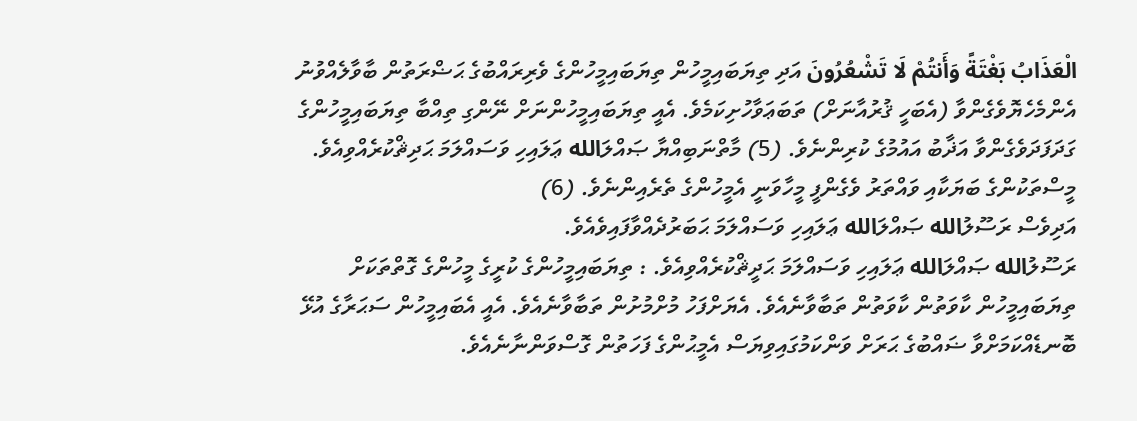الْعَذَابُ بَغْتَةً وَأَنتُمْ لَا تَشْعُرُونَ އަދި ތިޔަބައިމީހުން ތިޔަބައިމީހުންގެ ވެރިރައްބުގެ ޙަޟްރަތުން ބާވާލެއްވުނު އެންމެހެޔޮވެގެންވާ (އެބަހީ ޤުރުއާނަށް) ތަބަޢަވާހުށިކަމެވެ. އެއީ ތިޔަބައިމީހުންނަށް ނޭންގި ތިއްބާ ތިޔަބައިމީހުންގެ ގަދަފަދަވެގެންވާ އަޛާބު އައުމުގެ ކުރިންނެވެ. (5) މާތްނަބިއްޔާ ޞައްލަالله ޢަލައިހި ވަސައްލަމަ ޙަދިޘްކުރެއްވިއެވެ.
މީސްތަކުންގެ ބަޔަކާއި ވައްތަރު ވެގެންފީ މީހާވަނީ އެމީހުންގެ ތެރެއިންނެވެ. (6)
އަދިވެސް ރަސޫލުالله ޞައްލަالله ޢަލައިހި ވަސައްލަމަ ޙަބަރުދެއްވާފައިވެއެވެ.
ރަސޫލުالله ޞައްލަالله ޢަލައިހި ވަސައްލަމަ ޙަދީޘްކުރެއްވިއެވެ. : ތިޔަބައިމީހުންގެ ކުރީގެ މީހުންގެ ގޮތްތަކަށް ތިޔަބައިމީހުން ކާވަތުން ކާވަތުން ތަބާވާނެއެވެ. އެޔަށްފަހު މުށްމުށުން ތަބާވާނެއެވެ. އެއީ އެބައިމީހުން ސަޙަރާގެ އުޅޭ ބޮނޑެއްކަމަށްވާ ޟައްބުގެ ޙަރަށް ވަންކަމުގައިވިޔަސް އެމީޙުންގެ ފަހަތުން ގޮސްވަންނާނެއެވެ.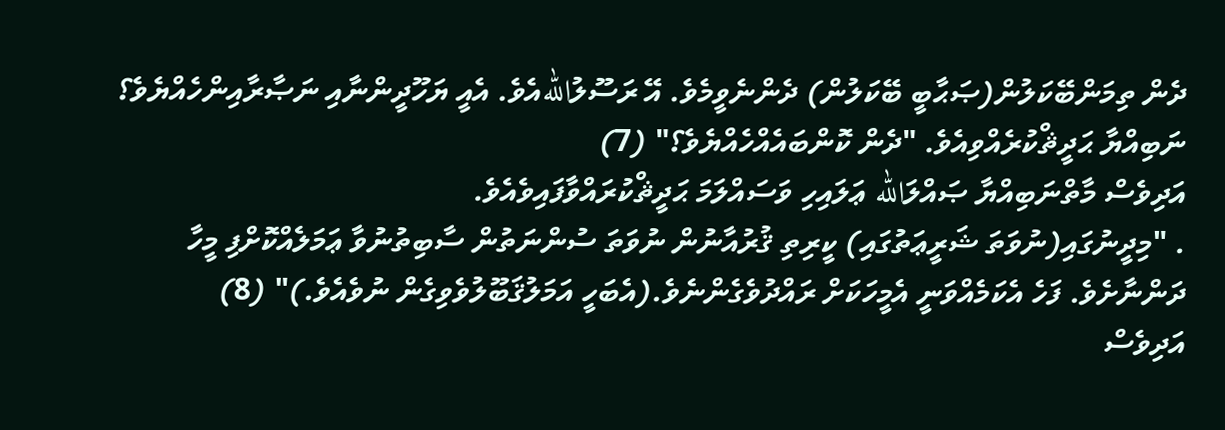ދެން ތިމަންބޭކަލުން(ޞަޙާބީ ބޭކަލުން) ދެންނެވީމެވެ. އޭ ރަސޫލުاللهއެވެ. އެއީ ޔަހޫދީންނާއި ނަޞާރާއިންހެއްޔެވެ؟ ނަބިއްޔާ ޙަދީޘްކުރެއްވިއެވެ. "ދެން ކޮންބައެއްހެއްޔެވެ؟" (7)
އަދިވެސް މާތްނަބިއްޔާ ޞައްލަالله ޢަލައިހި ވަސައްލަމަ ޙަދީޘްކުރައްވާފައިވެއެވެ.
. "މިދީނުގައި(ނުވަތަ ޝަރީޢަތުގައި) ކީރިތި ޤުރުއާނުން ނުވަތަ ސުންނަތުން ސާބިތުނުވާ ޢަމަލެއްކޮށްފި މީހާ ދަންނާށެވެ. ފަހެ އެކަމެއްވަނީ އެމީހަކަށް ރައްދުވެގެންނެވެ.(އެބަހީ އަމަލުޤަބޫލުވެވިގެން ނުވެއެވެ.)" (8)
އަދިވެސް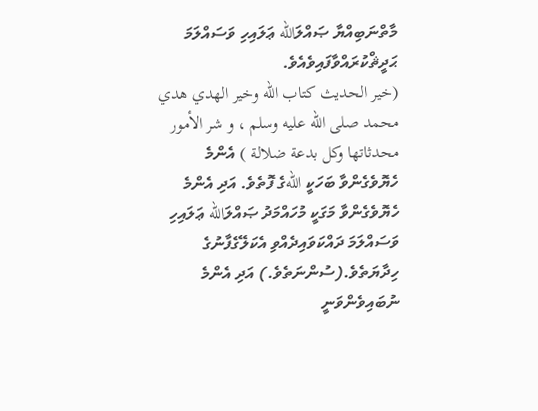މާތްނަބިއްޔާ ޞައްލަالله ޢަލައިހި ވަސައްލަމަ ޙަދީޘްކުރައްވާފައިވެއެވެ.
(خير الحديث كتاب الله وخير الهدي هدي محمد صلى الله عليه وسلم ، و شر الأمور محدثاتها وكل بدعة ضلالة ) އެންމެ ހެޔޮވެގެންވާ ބަހަކީ اللهގެ ފޮތެވެ. އަދި އެންމެ ހެޔޮވެގެންވާ މަގަކީ މުހައްމަދު ޞައްލަالله ޢަލައިހި ވަސައްލަމަ ދައްކަވައިދެއްވި އެކަލޭގެފާނުގެ ހިދާޔަތެވެ.(ސުންނަތެވެ.) އަދި އެންމެ ނުބައިވެންވަނީ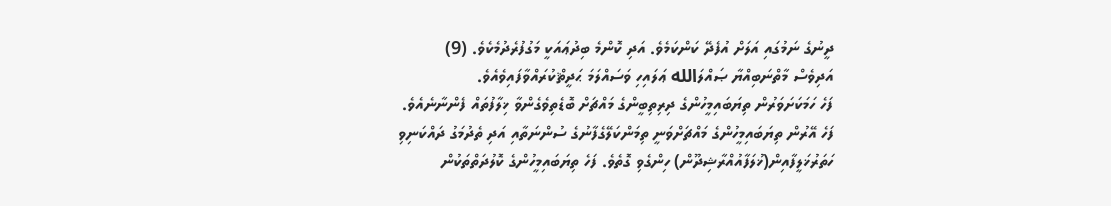ދީނުގެ ނަމުގައި އަލަށް އުފެދޭ ކަންކަމެވެ. އަދި ކޮންމެ ބިދުޢައަކީ މަގުފުރެދުމެކެވެ. (9)
އަދިވެސް މާތްނަބިއްޔާ ޞައްލަالله ޢަލައިހި ވަސައްލަމަ ޙަދީޘްކުރައްވާފައިވެއެވެ.
ފަހެ ހަމަކަށަވަރުން ތިޔަބައިމީހުންގެ ދިރިތިބީންގެ މައްޗަށް ބޮޑެތިވެގެންވާ ޚިލާފުތައް ފެންނާނެއެވެ. ފަހެ އޭރުން ތިޔަބައިމީހުންގެ މައްޗަށްވަނީ ތިމަންކަލޭގެފާނުގެ ސުންނަތާއި އަދި ތެދުމަގު ދައްކަނިވި ހަތަރުޚަލީފާއިން(ޚުލަފާއުއްރާޝިދޫން) ހިންގެވި ގޮތެވެ. ފަހެ ތިޔަބައިމީހުންގެ ކޮލުދަތްތަކުން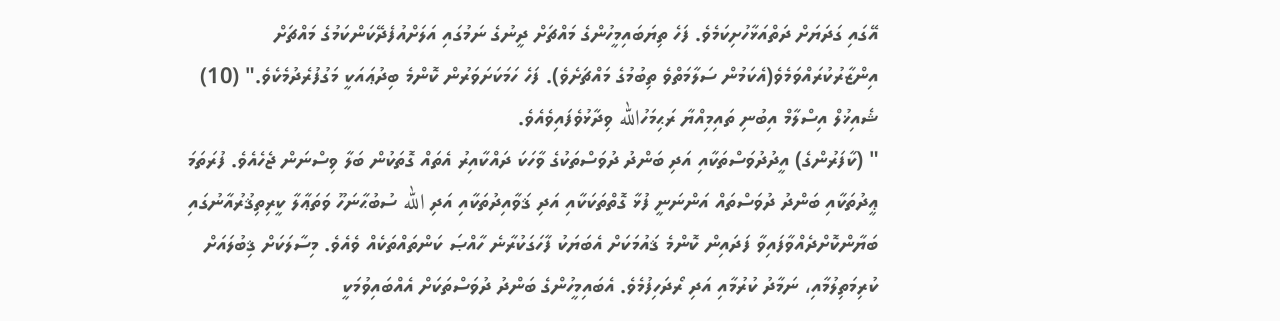އޭގައި ގަދަޔަށް ދަތްއަޅާހުށިކަމެވެ. ފަހެ ތިޔަބައިމީހުންގެ މައްޗަށް ދީނުގެ ނަމުގައި އަލަށްއުފެދޭކަންކަމުގެ މައްޗަށް އިންޒާރުކުރައްވަމެވެ(އެކަމުން ސަލާމަތްވެ ތިބުމުގެ މައްޗަށެވެ). ފަހެ ހަމަކަށަވަރުން ކޮންމެ ބިދުޢައަކީ މަގުފުރެދުމެކެވެ." (10)
ޝެއިޚުލް އިސްލާމް އިބުނި ތައިމިއްޔާ ރަޙިމަހުالله ވިދާޅުވެފައިވެއެވެ.
" (ކާފަރުންގެ) އީދުދުވަސްތަކާއި އަދި ބަންދު ދުވަސްތަކުގެ ވާހަކަ ދައްކާއިރު އެތައް ގޮތަކުން ބަލާ ވިސްނަން ޖެހެއެވެ. ފުރަތަމަ ޢީދުތަކާއި ބަންދު ދުވަސްތައް އަންނަނީ ފުޅާ ގޮތްތަކަކާއި އަދި ޤަވާއިދުތަކާއި އަދި الله ސުބުޙާނަހޫ ވަތަޢާލާ ކީރިތިޤުރުއާނުގައި ބަޔާންކޮށްދެއްވާފައިވާ ފަދައިން ކޮންމެ ޤައުމަކަށް އެބަޔަކު ފާހަގަކުރާނެ ހާއްޞަ ކަންތައްތަކެއް ވެއެވެ. މިސާލަކަށް ޤިބުލައަށް ކުރިމަތިލުމާއި، ނަމާދު ކުރުމާއި އަދި ރޯދަހިފުމެވެ. އެބައިމީހުންގެ ބަންދު ދުވަސްތަކަށް އެއްބައިވުމަކީ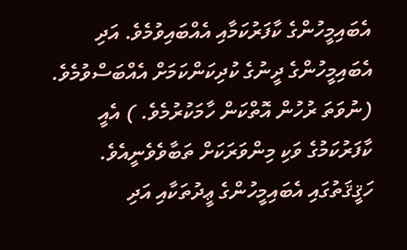އެބައިމީހުންގެ ކާފަރުކަމާއި އެއްބައިވުމެވެ. އަދި އެބައިމީހުންގެ ދީނުގެ ކުދިކަންކަމަށް އެއްބަސްވުމެވެ. (ނުވަތަ ރުހުން އޮތްކަން ހާމަކުރުމެވެ. ) އެއީ ކާފަރުކަމުގެ ވަކި މިންވަރަކަށް ތަބާވެވެނީއެވެ. ހަޤީޤަތުގައި އެބައިމީހުންގެ ޢީދުތަކާއި އަދި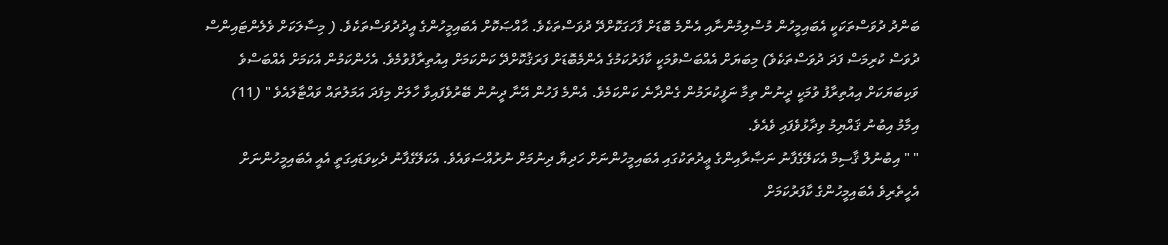ބަންދު ދުވަސްތަކަކީ އެބައިމީހުން މުސްލިމުންނާއި އެންމެ ބޮޑަށް ފާހަގަކޮށްދޭ ދުވަސްތަކެވެ. ޙާއްޞަކޮށް އެބައިމީހުންގެ އީދުދުވަސްތަކެވެ. ( މިސާލަކަށް ވެލެންޓައިންސް ދުވަސް ކުރިމަސް ފަދަ ދުވަސްތަކެވެ) މިބަޔަށް އެއްބަސްވުމަކީ ކާފަރުކަމުގެ އެންމެބޮޑަށް ފަރަޤުކޮށްދޭ ކަންކަމަށް އިއުތިރާފުވުމެވެ. އެހެންކަމުން އެކަމަށް އެއްބަސްވެ ވަކިބަޔަކަށް އިއުތިރާފު ވުމަކީ ދީނުން ތިމާ ނަފީކުރަމުން ގެންދާނެ ކަންކަމެވެ. އެންމެ ފަހުން އޭނާ ދީނުން ބޭރުވެފައިވާ ހާލަށް މިފަދަ އަމަލުތައް ވައްޓާލައެވެ " (11)
އިމާމު އިބުނު ޤައްޔިމު ވިދާޅުވެފައި ވެއެވެ.
" " އިބުނުލް ޤާސިމް އެކަލޭގެފާނު ނަޞާރާއިންގެ ޢީދުތަކުގައި އެބައިމީހުންނަށް ހަދިޔާ ދިނުމަށް ނުރުއްސަވައެވެ. އެކަލޭގެފާނު ދެކިވަޑައިގަތީ އެއީ އެބައިމީހުންނަށް އެހީތެރިވެ އެބައިމީހުންގެ ކާފަރުކަމަށް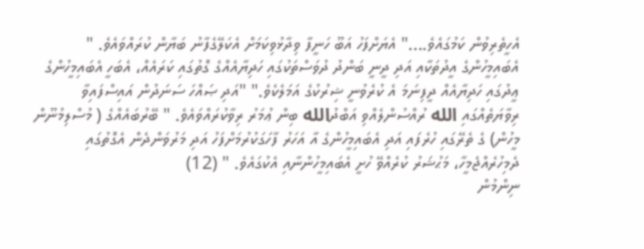އެހީތެރިވުން ކަމުގައެވެ...." އެޔަށްފަހު އަބޫ ހަނީފާ ވިދާޅުވިކަމަށް އެކަލޭގެފާނު ބަޔާން ކުރައްވައެވެ. " އެބައިމީހުންގެ އީދުތަކާއި އަދި ދީނީ ބަންދު ދުވަސްތަކުގައި ހަދިޔާއެއްގެ ގޮތުގައި ކަރައެއް، އެބަހީ އެބައިމީހުންގެ ޢީދުގައި ހަދިޔާއެއް ދީފިނަމަ އެ ކުރެވުނީ ޝިރުކުގެ އަމަލެކެވެ." "އަދި ޞައްހަ ސަނަދުން އައިސްފައިވާ ރިވާޔަތެއްގައި الله ރުއްސުންލެއްވި އަބްދުالله ބިން ޢުމަރު ރިވާކުރައްވައެވެ. " ބޭރުބައެއްގެ ( މުސްލިމުނޫން މީހުން) ގެ ތެރޭގައި ހުރެފައި އަދި އެބައިމީހުންގެ އާ އަހަރު ފާހަގަކުރުމަށްފަހު އަދި މަރުވަންދެން އެގޮތުގައި ދެމިހުރެއްޖެމީހާ، މަޙުޝަރު ކުރެއްވޭ ހުށީ އެބައިމީހުންނާއި އެކުގައެވެ. " (12)
ނިންމުން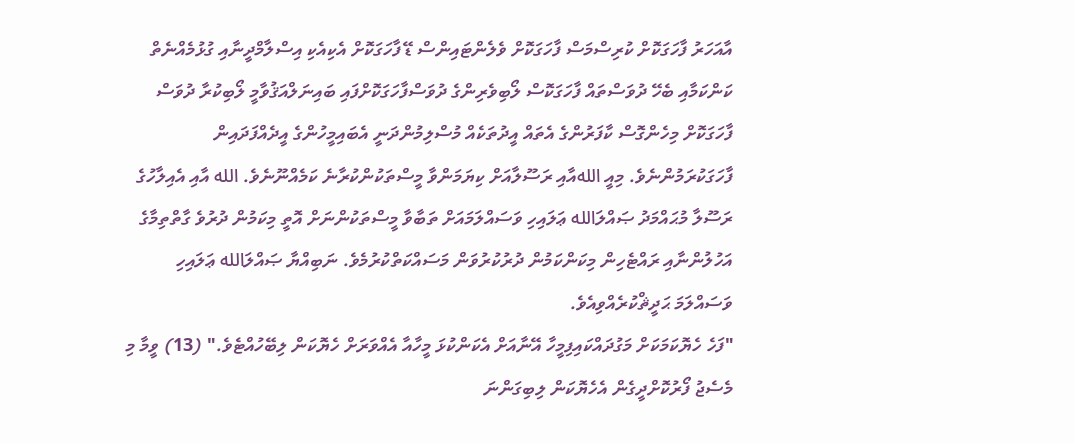އާއަހަރު ފާހަގަކޮށް ކުރިސްމަސް ފާހަގަކޮށް ވެލެންޓައިންސް ޑޭ ފާހަގަކޮށް އެކިއެކި އިސްލާމްދީނާއި ގުޅުމެއްނެތް ކަންކަމާއި ބެހޭ ދުވަސްތައް ފާހަގަކޮސް ލޯބިވެރިންގެ ދުވަސްފާހަގަކޮށްފައި ބައިނަލްއަޤުވާމީ ލޯބިކުރާ ދުވަސް ފާހަގަކޮށް މިހެންގޮސް ކާފަރުންގެ އެތައް އީދުތަކެއް މުސްލިމުންދަނީ އެބައިމީހުންގެ އީދެއްފަދައިން ފާހަގަކުރަމުންނެވެ. މިއީ اللهއާއި ރަސޫލާއަށް ކިޔަމަންވާ މީސްތަކުންކުރާނެ ކަމެއްނޫނެވެ. الله އާއި އެއިލާހުގެ ރަސޫލާ މުޙައްމަދު ޞައްލަالله ޢަލައިހި ވަސައްލަމައަށް ތަބާވާ މީސްތަކުންނަށް އޮތީ މިކަމުން ދުރުވެ ގާތްތިމާގެ އަހުލުންނާއި ރައްޓެހިން މިކަންކަމުން ދުރުކުރުވަން މަސައްކަތްކުރުމެވެ. ނަބިއްޔާ ޞައްލަالله ޢަލައިހި ވަސައްލަމަ ޙަދީޘްކުރެއްވިއެވެ.
"ފަހެ ހެޔޮކަމަކަށް މަގުދައްކައިފިމީހާ އޭނާއަށް އެކަންކުޅަ މީހާއާ އެއްވަރަށް ހެޔޮކަން ލިބޭހުއްޓެވެ." (13) ވީމާ މި މެސެޖު ފޯރުކޮށްދީގެން އެހެޔޮކަން ލިބިގަންނަ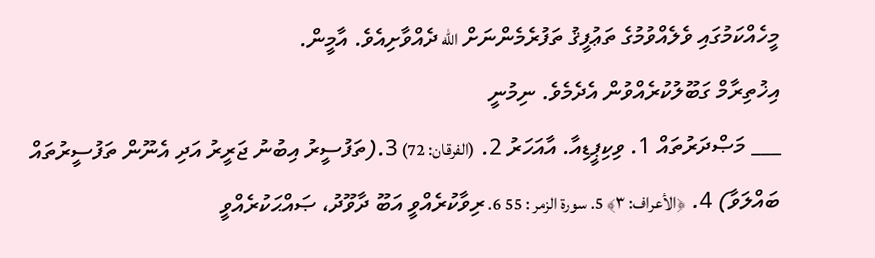މީހެއްކަމުގައި ވެލެއްވުމުގެ ތަޢުފީޤު ތަފުރެމެންނަށް الله ދެއްވާށިއެވެ. އާމީން.
އިޚުތިރާމް ގަބޫލުކުރެއްވުން އެދެމެވެ. ނިމުނީ
___ މަޞްދަރުތައް 1. ވިކިޕީޑިއާ. އާއަހަރު 2. (الفرقان: 72) 3.(ތަފުސީރު އިބުނު ޖަރީރު އަދި އެނޫން ތަފުސީރުތައް ބައްލަވާ) 4. ﴿الأعراف: ٣﴾ 5. سورة الزمر : 55 6. ރިވާކުރެއްވީ އަބޫ ދާވޫދު، ޞައްޙަކުރެއްވީ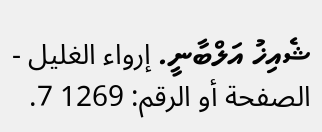ޝެއިޚު އަލްބާނީ. إرواء الغليل - الصفحة أو الرقم: 1269 7.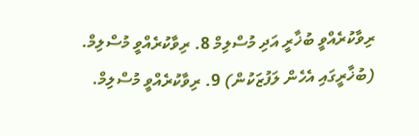ރިވާކުރެއްވީ ބުޚާރީ އަދި މުސްލިމް 8. ރިވާކުރެއްވީ މުސްލިމް. (ބުޚާރީގައި އެހެން ލަފުޒަކުން) 9. ރިވާކުރެއްވީ މުސްލިމް.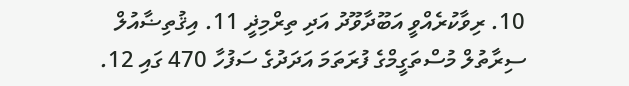10. ރިވާކުރެއްވީ އަބޫދާވޫދު އަދި ތިރްމިޛީ 11. އިޤުތިޟާއުލް ސިރާތުލް މުސްތަގީމްގެ ފުރަތަމަ އަދަދުގެ ސަފުހާ 470 ގައި 12.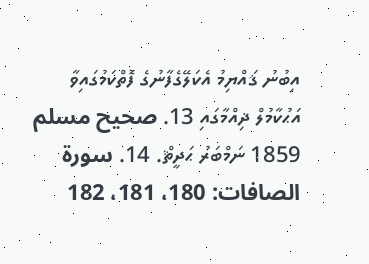އިބުނު ޤައްޔިމު އެކަލޭގެފާނުގެ ފޮތްކަމުގައިވާ އަޙުކާމުލް ޛިއްމާގައި 13. صحيح مسلم 1859 ނަމްބަރު ޙަދީޘް. 14. سورة الصافات: 180، 181، 182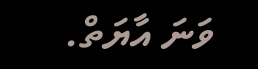ވަނަ އާޔަތް.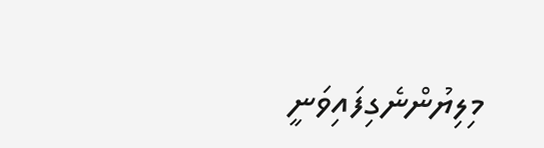މިލިޔުންނެގިފައިވަނީ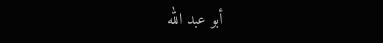أبو عبد الله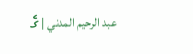عبد الرحيم المدني | ގެ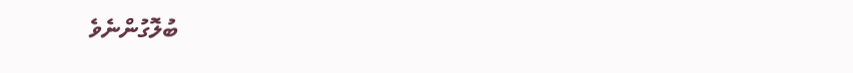ބުލޮގުންނެވެ